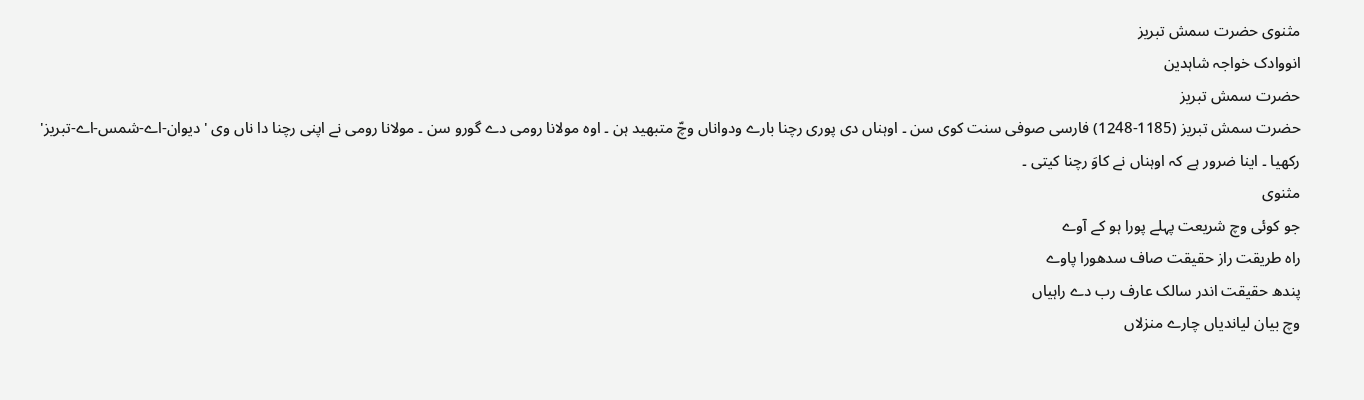مثنوی حضرت سمش تبریز
انووادک خواجہ شاہدین
حضرت سمش تبریز
حضرت سمش تبریز (1185-1248) فارسی صوفی سنت کوی سن ۔ اوہناں دی پوری رچنا بارے ودواناں وچّ متبھید ہن ۔ اوہ مولانا رومی دے گورو سن ۔ مولانا رومی نے اپنی رچنا دا ناں وی 'دیوان-اے-شمس-اے-تبریز' رکھیا ۔ اینا ضرور ہے کہ اوہناں نے کاوَ رچنا کیتی ۔
مثنوی
جو کوئی وچ شریعت پہلے پورا ہو کے آوے
راہ طریقت راز حقیقت صاف سدھورا پاوے
پندھ حقیقت اندر سالک عارف رب دے راہیاں
وچ بیان لیاندیاں چارے منزلاں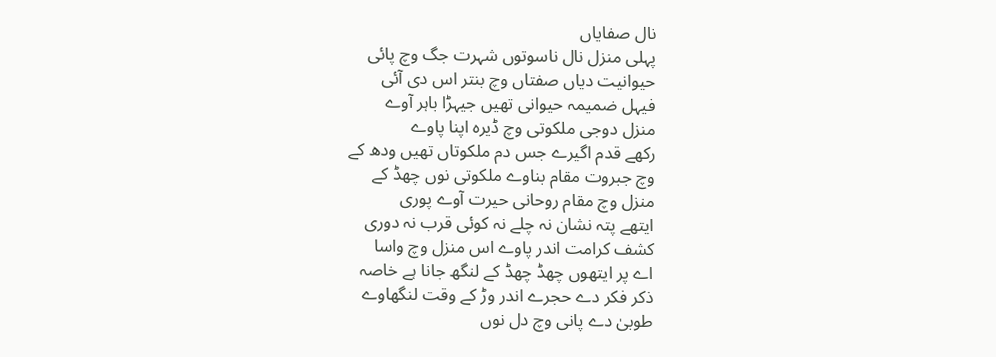نال صفایاں
پہلی منزل نال ناسوتوں شہرت جگ وچ پائی
حیوانیت دیاں صفتاں وچ بنتر اس دی آئی
فیہل ضمیمہ حیوانی تھیں جیہڑا باہر آوے
منزل دوجی ملکوتی وچ ڈیرہ اپنا پاوے
رکھے قدم اگیرے جس دم ملکوتاں تھیں ودھ کے
وچ جبروت مقام بناوے ملکوتی نوں چھڈ کے
منزل وچ مقام روحانی حیرت آوے پوری
ایتھے پتہ نشان نہ چلے نہ کوئی قرب نہ دوری
کشف کرامت اندر پاوے اس منزل وچ واسا
اے پر ایتھوں چھڈ چھڈ کے لنگھ جانا ہے خاصہ
ذکر فکر دے حجرے اندر وڑ کے وقت لنگھاوے
طوبیٰ دے پانی وچ دل نوں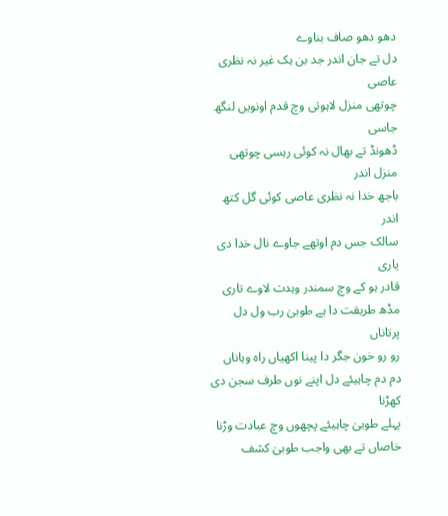دھو دھو صاف بناوے
دل تے جان اندر جد بن ہک غیر نہ نظری عاصی
چوتھی منزل لاہوتی وچ قدم اونویں لنگھ جاسی
ڈھونڈ تے بھال نہ کوئی رہسی چوتھی منزل اندر
باجھ خدا نہ نظری عاصی کوئی گل کتھ اندر
سالک جس دم اوتھے جاوے نال خدا دی یاری
قادر ہو کے وچ سمندر وہدت لاوے تاری
مڈھ طریقت دا ہے طوبیٰ رب ول دل پرتاناں
رو رو خون جگر دا پینا اکھیاں راہ وہاناں
دم دم چاہیئے دل اپنے نوں طرف سجن دی کھڑنا
پہلے طوبیٰ چاہیئے پچھوں وچ عبادت وڑنا
خاصاں تے بھی واجب طوبیٰ کشف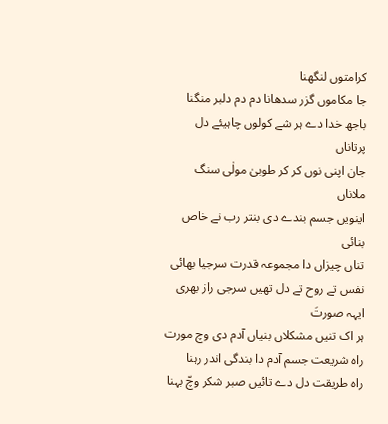کرامتوں لنگھنا
جا مکاموں گزر سدھانا دم دم دلبر منگنا
باجھ خدا دے ہر شے کولوں چاہیئے دل پرتاناں
جان اپنی نوں کر کر طوبیٰ مولٰی سنگ ملاناں
اینویں جسم بندے دی بنتر رب نے خاص بنائی
تناں چیزاں دا مجموعہ قدرت سرجیا بھائی
نفس تے روح تے دل تھیں سرجی راز بھری ایہہ صورتَ
ہر اک تنیں مشکلاں بنیاں آدم دی وچ مورت
راہ شریعت جسم آدم دا بندگی اندر رہنا
راہ طریقت دل دے تائیں صبر شکر وچّ بہنا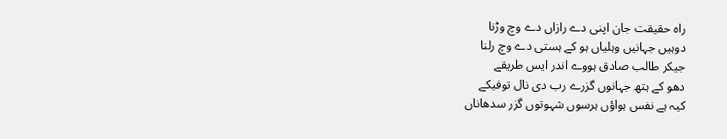راہ حقیقت جان اپنی دے رازاں دے وچ وڑنا
دوہیں جہانیں وہلیاں ہو کے ہستی دے وچ رلنا
جیکر طالب صادق ہووے اندر ایس طریقے
دھو کے ہتھ جہانوں گزرے رب دی نال توفیکے
کیہ ہے نفس ہواؤں ہرسوں شہوتوں گزر سدھاناں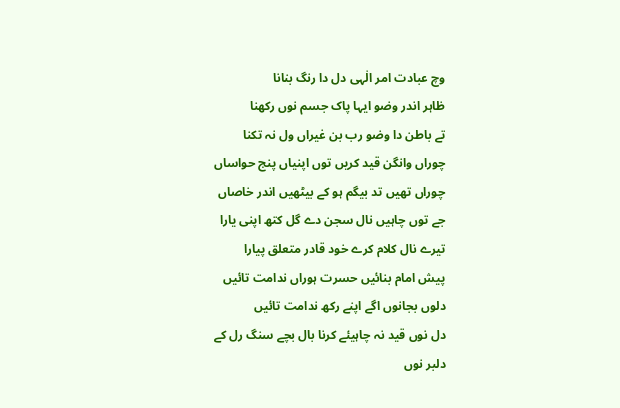وچ عبادت امر الٰہی دل دا رنگ بنانا
ظاہر اندر وضو ایہا پاک جسم نوں رکھنا
تے باطن دا وضو رب بن غیراں ول نہ تکنا
چوراں وانگن قید کریں توں اپنیاں پنج حواساں
چوراں تھیں تد بیگم ہو کے بیٹھیں اندر خاصاں
جے توں چاہیں نال سجن دے گل کتھ اپنی یارا
تیرے نال کلام کرے خود قادر متعلق پیارا
پیش امام بنائیں حسرت ہوراں ندامت تائیں
دلوں بجانوں اگے اپنے رکھ ندامت تائیں
دل نوں قید نہ چاہیئے کرنا بال بچے سنگ رل کے
دلبر نوں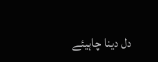دل دینا چاہیئے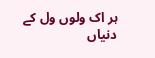ہر اک ولوں ول کے
دنیاں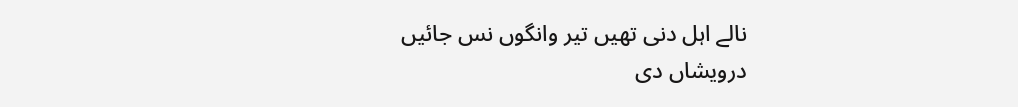نالے اہل دنی تھیں تیر وانگوں نس جائیں
درویشاں دی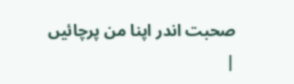صحبت اندر اپنا من پرچائیں
|